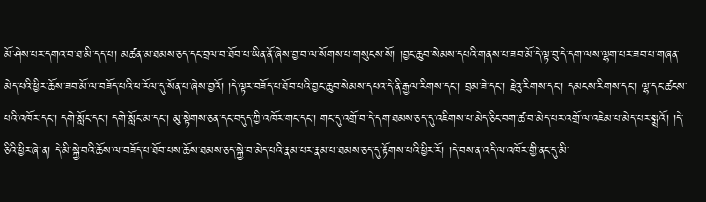མོ་ཤེས་པར་དགའ་བ་ཐ་མི་དད་པ། མཚན་མ་ཐམས་ཅད་དང་བྲལ་བ་ཐོབ་པ་ཡིན་ནོ་ཞེས་བྱ་བ་ལ་སོགས་པ་གསུངས་སོ། །བྱང་ཆུབ་སེམས་དཔའི་གནས་པ་ཟབ་མོ་དེ་ལྟ་བུ་དེ་དག་ལས་ལྷག་པར་ཟབ་པ་གཞན་མེད་པའི་ཕྱིར་ཆོས་ཟབ་མོ་ལ་བཟོད་པའི་ཕ་རོལ་དུ་སོན་པ་ཞེས་བྱའོ། །དེ་ལྟར་བཟོད་པ་ཐོབ་པའི་བྱང་ཆུབ་སེམས་དཔའ་དེ་ནི་རྒྱལ་རིགས་དང་། བྲམ་ཟེ་དང་། རྗེའུ་རིགས་དང་། དམངས་རིགས་དང་། ལྷ་དང་ཚངས་པའི་འཁོར་དང་། དགེ་སློང་དང་། དགེ་སློང་མ་དང་། མུ་སྟེགས་ཅན་དང་བདུད་ཀྱི་འཁོར་གང་དང་། གང་དུ་འགྲོ་བ་དེ་དག་ཐམས་ཅད་དུ་འཇིགས་པ་མེད་ཅིང་བག་ཚ་བ་མེད་པར་འགྲོ་ལ་འཇེམ་པ་མེད་པར་སྨྲའོ། །དེ་ཅིའི་ཕྱིར་ཞེ་ན། དེ་མི་སྐྱེ་བའི་ཆོས་ལ་བཟོད་པ་ཐོབ་པས་ཆོས་ཐམས་ཅད་སྐྱེ་བ་མེད་པའི་རྣམ་པར་རྣམ་པ་ཐམས་ཅད་དུ་རྟོགས་པའི་ཕྱིར་རོ། །དེ་བས་ན་འདི་ལ་འཁོར་གྱི་ནང་དུ་མི་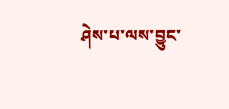ཤེས་པ་ལས་བྱུང་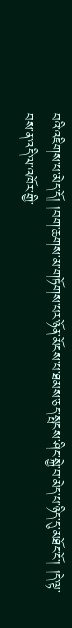བའི་འཇིགས་པ་མེད་དོ། །བག་ཆགས་མ་གཏོགས་པར་ཉོན་མོངས་པ་ཐམས་ཅད་སྤངས་ཤིང་སྐྱེ་བ་མེད་པ་ཉིད་དུ་མཐོང་ངོ་། །དེ་ལྟ་བས་ན་འདི་ལ་འཁོར་གྱི་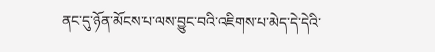ནང་དུ་ཉོན་མོངས་པ་ལས་བྱུང་བའི་འཇིགས་པ་མེད་དེ་དེའི་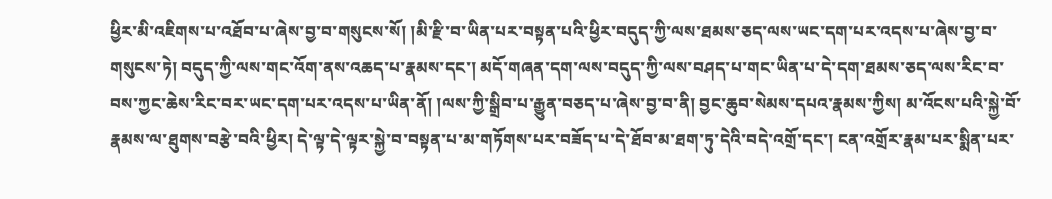ཕྱིར་མི་འཇིགས་པ་འཐོབ་པ་ཞེས་བྱ་བ་གསུངས་སོ། །མི་རྫི་བ་ཡིན་པར་བསྟན་པའི་ཕྱིར་བདུད་ཀྱི་ལས་ཐམས་ཅད་ལས་ཡང་དག་པར་འདས་པ་ཞེས་བྱ་བ་གསུངས་ཏེ། བདུད་ཀྱི་ལས་གང་འོག་ནས་འཆད་པ་རྣམས་དང་། མདོ་གཞན་དག་ལས་བདུད་ཀྱི་ལས་བཤད་པ་གང་ཡིན་པ་དེ་དག་ཐམས་ཅད་ལས་རིང་བ་བས་ཀྱང་ཆེས་རིང་བར་ཡང་དག་པར་འདས་པ་ཡིན་ནོ། །ལས་ཀྱི་སྒྲིབ་པ་རྒྱུན་བཅད་པ་ཞེས་བྱ་བ་ནི། བྱང་ཆུབ་སེམས་དཔའ་རྣམས་ཀྱིས། མ་འོངས་པའི་སྐྱེ་བོ་རྣམས་ལ་ཐུགས་བརྩེ་བའི་ཕྱིར། དེ་ལྟ་དེ་ལྟར་སྐྱེ་བ་བསྟན་པ་མ་གཏོགས་པར་བཟོད་པ་དེ་ཐོབ་མ་ཐག་ཏུ་དེའི་བདེ་འགྲོ་དང་། ངན་འགྲོར་རྣམ་པར་སྨིན་པར་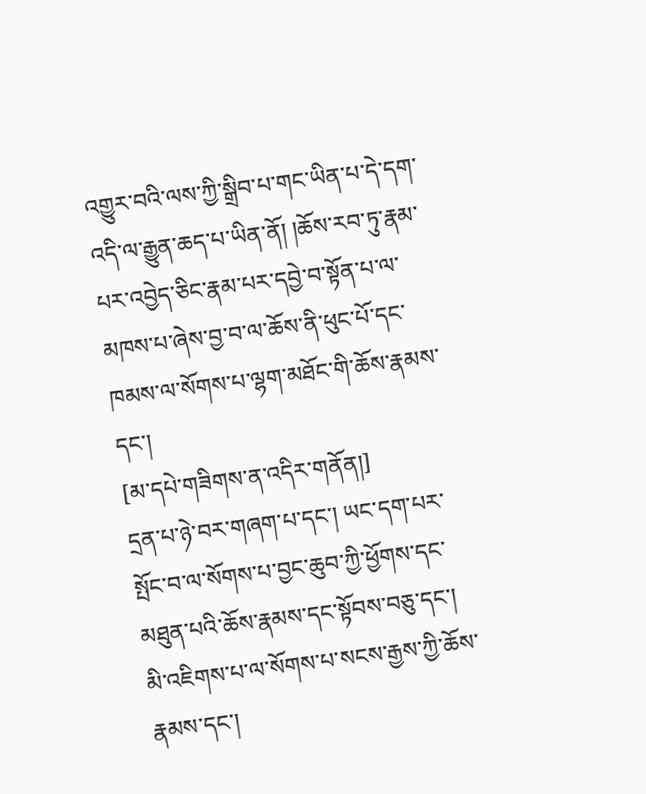འགྱུར་བའི་ལས་ཀྱི་སྒྲིབ་པ་གང་ཡིན་པ་དེ་དག་འདི་ལ་རྒྱུན་ཆད་པ་ཡིན་ནོ། །ཆོས་རབ་ཏུ་རྣམ་པར་འབྱེད་ཅིང་རྣམ་པར་དབྱེ་བ་སྟོན་པ་ལ་མཁས་པ་ཞེས་བྱ་བ་ལ་ཆོས་ནི་ཕུང་པོ་དང་ཁམས་ལ་སོགས་པ་ལྷག་མཐོང་གི་ཆོས་རྣམས་དང་།
[མ་དཔེ་གཟིགས་ན་འདིར་གནོན།]
དྲན་པ་ཉེ་བར་གཞག་པ་དང་། ཡང་དག་པར་སྤོང་བ་ལ་སོགས་པ་བྱང་ཆུབ་ཀྱི་ཕྱོགས་དང་མཐུན་པའི་ཆོས་རྣམས་དང་སྟོབས་བཅུ་དང་། མི་འཇིགས་པ་ལ་སོགས་པ་སངས་རྒྱས་ཀྱི་ཆོས་རྣམས་དང་།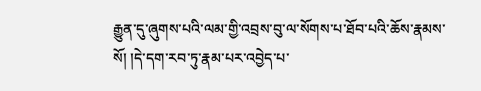རྒྱུན་དུ་ཞུགས་པའི་ལམ་གྱི་འབྲས་བུ་ལ་སོགས་པ་ཐོབ་པའི་ཆོས་རྣམས་སོ། །དེ་དག་རབ་ཏུ་རྣམ་པར་འབྱེད་པ་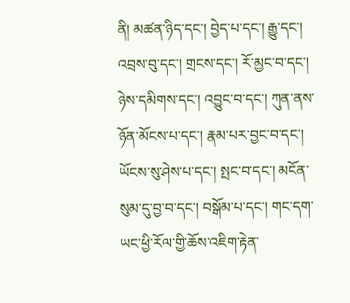ནི། མཚན་ཉིད་དང་། བྱེད་པ་དང་། རྒྱུ་དང་། འབྲས་བུ་དང་། གྲངས་དང་། རོ་མྱང་བ་དང་། ཉེས་དམིགས་དང་། འབྱུང་བ་དང་། ཀུན་ནས་ཉོན་མོངས་པ་དང་། རྣམ་པར་བྱང་བ་དང་། ཡོངས་སུ་ཤེས་པ་དང་། སྤང་བ་དང་། མངོན་སུམ་དུ་བྱ་བ་དང་། བསྒོམ་པ་དང་། གང་དག་ཡང་ཕྱི་རོལ་གྱི་ཆོས་འཇིག་རྟེན་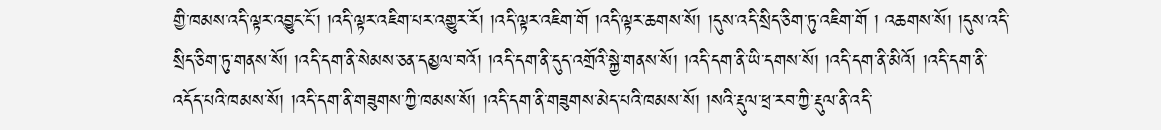གྱི་ཁམས་འདི་ལྟར་འབྱུང་ངོ་། །འདི་ལྟར་འཇིག་པར་འགྱུར་རོ། །འདི་ལྟར་འཇིག་གོ །འདི་ལྟར་ཆགས་སོ། །དུས་འདི་སྲིད་ཅིག་ཏུ་འཇིག་གོ ། འཆགས་སོ། །དུས་འདི་སྲིད་ཅིག་ཏུ་གནས་སོ། །འདི་དག་ནི་སེམས་ཅན་དམྱལ་བའོ། །འདི་དག་ནི་དུད་འགྲོའི་སྐྱེ་གནས་སོ། །འདི་དག་ནི་ཡི་དགས་སོ། །འདི་དག་ནི་མིའོ། །འདི་དག་ནི་འདོད་པའི་ཁམས་སོ། །འདི་དག་ནི་གཟུགས་ཀྱི་ཁམས་སོ། །འདི་དག་ནི་གཟུགས་མེད་པའི་ཁམས་སོ། །སའི་རྡུལ་ཕྲ་རབ་ཀྱི་རྡུལ་ནི་འདི་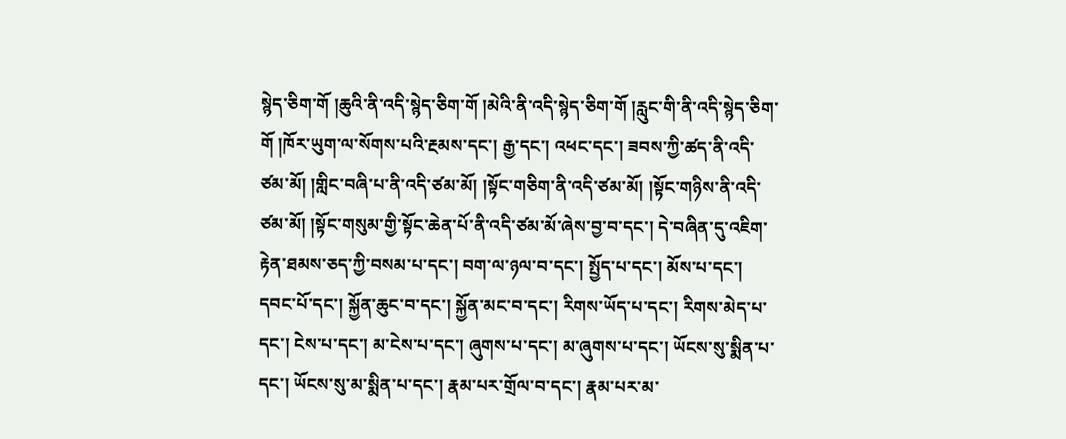སྙེད་ཅིག་གོ །ཆུའི་ནི་འདི་སྙེད་ཅིག་གོ །མེའི་ནི་འདི་སྙེད་ཅིག་གོ །རླུང་གི་ནི་འདི་སྙེད་ཅིག་གོ །ཁོར་ཡུག་ལ་སོགས་པའི་རྔམས་དང་། རྒྱ་དང་། འཕང་དང་། ཟབས་ཀྱི་ཚད་ནི་འདི་ཙམ་མོ། །གླིང་བཞི་པ་ནི་འདི་ཙམ་མོ། །སྟོང་གཅིག་ནི་འདི་ཙམ་མོ། །སྟོང་གཉིས་ནི་འདི་ཙམ་མོ། །སྟོང་གསུམ་གྱི་སྟོང་ཆེན་པོ་ནི་འདི་ཙམ་མོ་ཞེས་བྱ་བ་དང་། དེ་བཞིན་དུ་འཇིག་རྟེན་ཐམས་ཅད་ཀྱི་བསམ་པ་དང་། བག་ལ་ཉལ་བ་དང་། སྤྱོད་པ་དང་། མོས་པ་དང་། དབང་པོ་དང་། སྐྱོན་ཆུང་བ་དང་། སྐྱོན་མང་བ་དང་། རིགས་ཡོད་པ་དང་། རིགས་མེད་པ་དང་། ངེས་པ་དང་། མ་ངེས་པ་དང་། ཞུགས་པ་དང་། མ་ཞུགས་པ་དང་། ཡོངས་སུ་སྨིན་པ་དང་། ཡོངས་སུ་མ་སྨིན་པ་དང་། རྣམ་པར་གྲོལ་བ་དང་། རྣམ་པར་མ་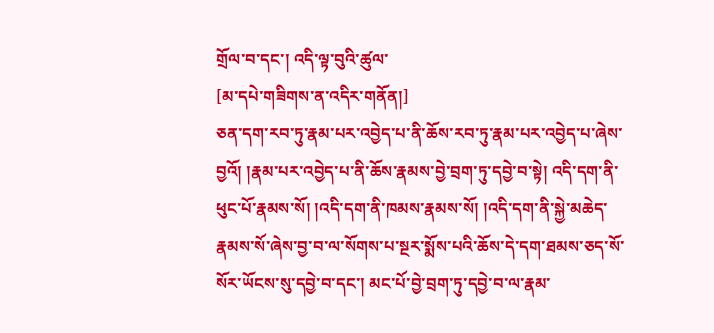གྲོལ་བ་དང་། འདི་ལྟ་བུའི་ཚུལ་
[མ་དཔེ་གཟིགས་ན་འདིར་གནོན།]
ཅན་དག་རབ་ཏུ་རྣམ་པར་འབྱེད་པ་ནི་ཆོས་རབ་ཏུ་རྣམ་པར་འབྱེད་པ་ཞེས་བྱའོ། །རྣམ་པར་འབྱེད་པ་ནི་ཆོས་རྣམས་བྱེ་བྲག་ཏུ་དབྱེ་བ་སྟེ། འདི་དག་ནི་ཕུང་པོ་རྣམས་སོ། །འདི་དག་ནི་ཁམས་རྣམས་སོ། །འདི་དག་ནི་སྐྱེ་མཆེད་རྣམས་སོ་ཞེས་བྱ་བ་ལ་སོགས་པ་སྔར་སྨོས་པའི་ཆོས་དེ་དག་ཐམས་ཅད་སོ་སོར་ཡོངས་སུ་དབྱེ་བ་དང་། མང་པོ་བྱེ་བྲག་ཏུ་དབྱེ་བ་ལ་རྣམ་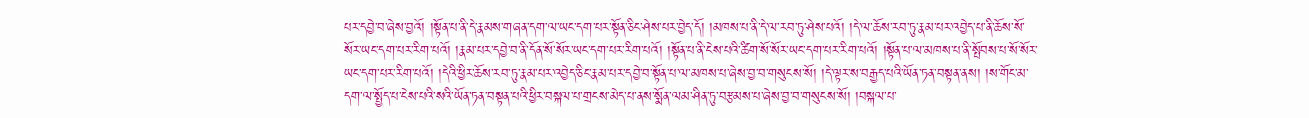པར་དབྱེ་བ་ཞེས་བྱའོ། །སྟོན་པ་ནི་དེ་རྣམས་གཞན་དག་ལ་ཡང་དག་པར་སྟོན་ཅིང་ཤེས་པར་བྱེད་དོ། །མཁས་པ་ནི་དེ་ལ་རབ་ཏུ་ཤེས་པའོ། །དེ་ལ་ཆོས་རབ་ཏུ་རྣམ་པར་འབྱེད་པ་ནི་ཆོས་སོ་སོར་ཡང་དག་པར་རིག་པའོ། །རྣམ་པར་དབྱེ་བ་ནི་དོན་སོ་སོར་ཡང་དག་པར་རིག་པའོ། །སྟོན་པ་ནི་ངེས་པའི་ཚིག་སོ་སོར་ཡང་དག་པར་རིག་པའོ། །སྟོན་པ་ལ་མཁས་པ་ནི་སྤོབས་པ་སོ་སོར་ཡང་དག་པར་རིག་པའོ། །དེའི་ཕྱིར་ཆོས་རབ་ཏུ་རྣམ་པར་འབྱེད་ཅིང་རྣམ་པར་དབྱེ་བ་སྟོན་པ་ལ་མཁས་པ་ཞེས་བྱ་བ་གསུངས་སོ། །དེ་ལྟར་ས་བརྒྱད་པའི་ཡོན་ཏན་བསྟན་ནས། །ས་གོང་མ་དག་ལ་སྤྱོད་པ་ངེས་པའི་སའི་ཡོན་ཏན་བསྟན་པའི་ཕྱིར་བསྐལ་པ་གྲངས་མེད་པ་ནས་སྨོན་ལམ་ཤིན་ཏུ་བརྩམས་པ་ཞེས་བྱ་བ་གསུངས་སོ། །བསྐལ་པ་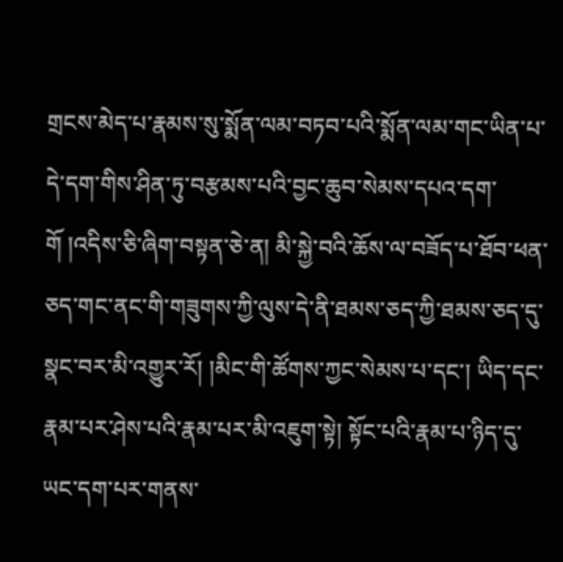གྲངས་མེད་པ་རྣམས་སུ་སྨོན་ལམ་བཏབ་པའི་སྨོན་ལམ་གང་ཡིན་པ་དེ་དག་གིས་ཤིན་ཏུ་བརྩམས་པའི་བྱང་ཆུབ་སེམས་དཔའ་དག་གོ །འདིས་ཅི་ཞིག་བསྟན་ཅེ་ན། མི་སྐྱེ་བའི་ཆོས་ལ་བཟོད་པ་ཐོབ་ཕན་ཅད་གང་ནང་གི་གཟུགས་ཀྱི་ལུས་དེ་ནི་ཐམས་ཅད་ཀྱི་ཐམས་ཅད་དུ་སྣང་བར་མི་འགྱུར་རོ། །མིང་གི་ཚོགས་ཀྱང་སེམས་པ་དང་། ཡིད་དང་རྣམ་པར་ཤེས་པའི་རྣམ་པར་མི་འཇུག་སྟེ། སྟོང་པའི་རྣམ་པ་ཉིད་དུ་ཡང་དག་པར་གནས་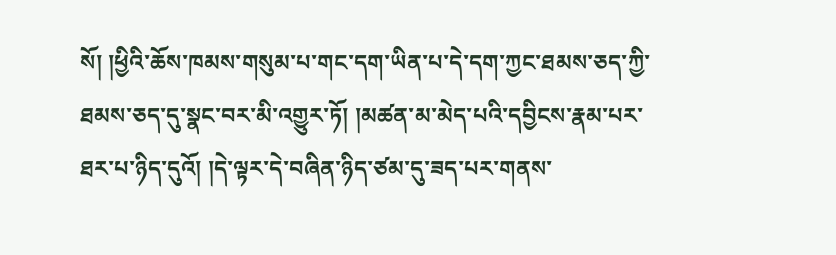སོ། །ཕྱིའི་ཆོས་ཁམས་གསུམ་པ་གང་དག་ཡིན་པ་དེ་དག་ཀྱང་ཐམས་ཅད་ཀྱི་ཐམས་ཅད་དུ་སྣང་བར་མི་འགྱུར་ཏོ། །མཚན་མ་མེད་པའི་དབྱིངས་རྣམ་པར་ཐར་པ་ཉིད་དུའོ། །དེ་ལྟར་དེ་བཞིན་ཉིད་ཙམ་དུ་ཟད་པར་གནས་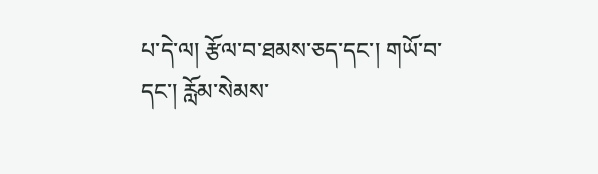པ་དེ་ལ། རྩོལ་བ་ཐམས་ཅད་དང་། གཡོ་བ་དང་། རློམ་སེམས་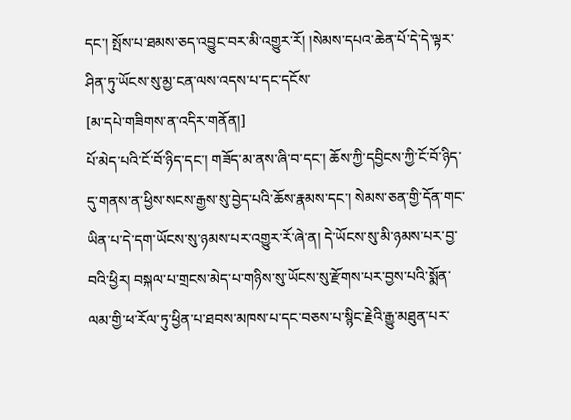དང་། སྤོས་པ་ཐམས་ཅད་འབྱུང་བར་མི་འགྱུར་རོ། །སེམས་དཔའ་ཆེན་པོ་དེ་དེ་ལྟར་ཤིན་ཏུ་ཡོངས་སུ་མྱ་ངན་ལས་འདས་པ་དང་དངོས་
[མ་དཔེ་གཟིགས་ན་འདིར་གནོན།]
པོ་མེད་པའི་ངོ་བོ་ཉིད་དང་། གཟོད་མ་ནས་ཞི་བ་དང་། ཆོས་ཀྱི་དབྱིངས་ཀྱི་ངོ་བོ་ཉིད་དུ་གནས་ན་ཕྱིས་སངས་རྒྱས་སུ་བྱེད་པའི་ཆོས་རྣམས་དང་། སེམས་ཅན་གྱི་དོན་གང་ཡིན་པ་དེ་དག་ཡོངས་སུ་ཉམས་པར་འགྱུར་རོ་ཞེ་ན། དེ་ཡོངས་སུ་མི་ཉམས་པར་བྱ་བའི་ཕྱིར། བསྐལ་པ་གྲངས་མེད་པ་གཉིས་སུ་ཡོངས་སུ་རྫོགས་པར་བྱས་པའི་སྨོན་ལམ་གྱི་ཕ་རོལ་ཏུ་ཕྱིན་པ་ཐབས་མཁས་པ་དང་བཅས་པ་སྙིང་རྗེའི་རྒྱུ་མཐུན་པར་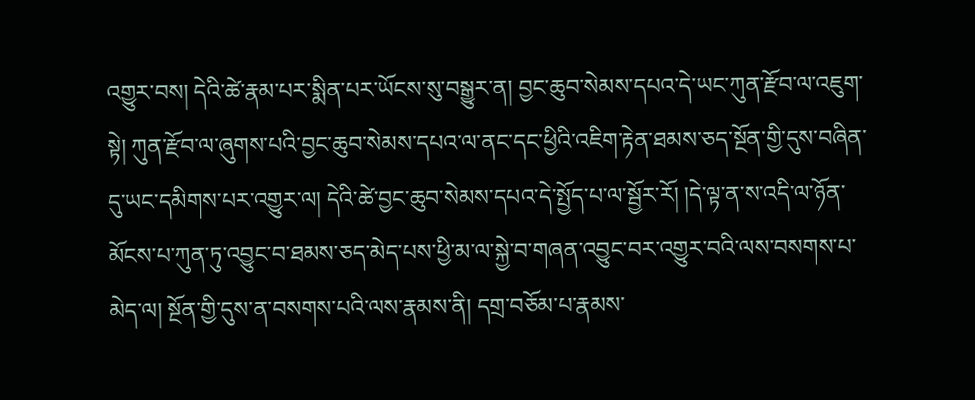འགྱུར་བས། དེའི་ཚེ་རྣམ་པར་སྨིན་པར་ཡོངས་སུ་བསྒྱུར་ན། བྱང་ཆུབ་སེམས་དཔའ་དེ་ཡང་ཀུན་རྫོབ་ལ་འཇུག་སྟེ། ཀུན་རྫོབ་ལ་ཞུགས་པའི་བྱང་ཆུབ་སེམས་དཔའ་ལ་ནང་དང་ཕྱིའི་འཇིག་རྟེན་ཐམས་ཅད་སྔོན་གྱི་དུས་བཞིན་དུ་ཡང་དམིགས་པར་འགྱུར་ལ། དེའི་ཚེ་བྱང་ཆུབ་སེམས་དཔའ་དེ་སྤྱོད་པ་ལ་སྦྱོར་རོ། །དེ་ལྟ་ན་ས་འདི་ལ་ཉོན་མོངས་པ་ཀུན་ཏུ་འབྱུང་བ་ཐམས་ཅད་མེད་པས་ཕྱི་མ་ལ་སྐྱེ་བ་གཞན་འབྱུང་བར་འགྱུར་བའི་ལས་བསགས་པ་མེད་ལ། སྔོན་གྱི་དུས་ན་བསགས་པའི་ལས་རྣམས་ནི། དགྲ་བཅོམ་པ་རྣམས་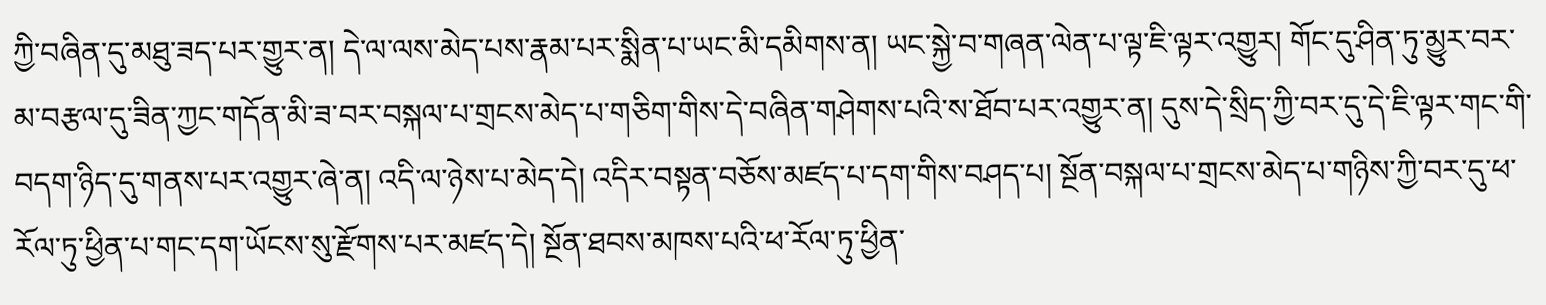ཀྱི་བཞིན་དུ་མཐུ་ཟད་པར་གྱུར་ན། དེ་ལ་ལས་མེད་པས་རྣམ་པར་སྨིན་པ་ཡང་མི་དམིགས་ན། ཡང་སྐྱེ་བ་གཞན་ལེན་པ་ལྟ་ཇི་ལྟར་འགྱུར། གོང་དུ་ཤིན་ཏུ་མྱུར་བར་མ་བརྩལ་དུ་ཟིན་ཀྱང་གདོན་མི་ཟ་བར་བསྐལ་པ་གྲངས་མེད་པ་གཅིག་གིས་དེ་བཞིན་གཤེགས་པའི་ས་ཐོབ་པར་འགྱུར་ན། དུས་དེ་སྲིད་ཀྱི་བར་དུ་དེ་ཇི་ལྟར་གང་གི་བདག་ཉིད་དུ་གནས་པར་འགྱུར་ཞེ་ན། འདི་ལ་ཉེས་པ་མེད་དེ། འདིར་བསྟན་བཅོས་མཛད་པ་དག་གིས་བཤད་པ། སྔོན་བསྐལ་པ་གྲངས་མེད་པ་གཉིས་ཀྱི་བར་དུ་ཕ་རོལ་ཏུ་ཕྱིན་པ་གང་དག་ཡོངས་སུ་རྫོགས་པར་མཛད་དེ། སྔོན་ཐབས་མཁས་པའི་ཕ་རོལ་ཏུ་ཕྱིན་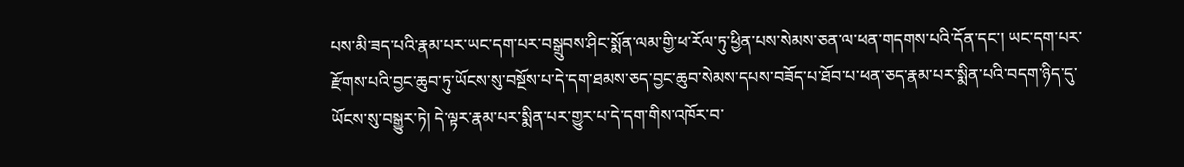པས་མི་ཟད་པའི་རྣམ་པར་ཡང་དག་པར་བསྒྲུབས་ཤིང་སྨོན་ལམ་གྱི་ཕ་རོལ་ཏུ་ཕྱིན་པས་སེམས་ཅན་ལ་ཕན་གདགས་པའི་དོན་དང་། ཡང་དག་པར་རྫོགས་པའི་བྱང་ཆུབ་ཏུ་ཡོངས་སུ་བསྔོས་པ་དེ་དག་ཐམས་ཅད་བྱང་ཆུབ་སེམས་དཔས་བཟོད་པ་ཐོབ་པ་ཕན་ཅད་རྣམ་པར་སྨིན་པའི་བདག་ཉིད་དུ་ཡོངས་སུ་བསྒྱུར་ཏེ། དེ་ལྟར་རྣམ་པར་སྨིན་པར་གྱུར་པ་དེ་དག་གིས་འཁོར་བ་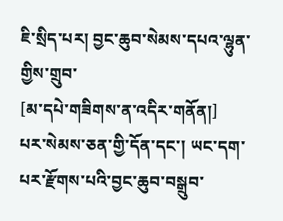ཇི་སྲིད་པར། བྱང་ཆུབ་སེམས་དཔའ་ལྷུན་གྱིས་གྲུབ་
[མ་དཔེ་གཟིགས་ན་འདིར་གནོན།]
པར་སེམས་ཅན་གྱི་དོན་དང་། ཡང་དག་པར་རྫོགས་པའི་བྱང་ཆུབ་བསྒྲུབ་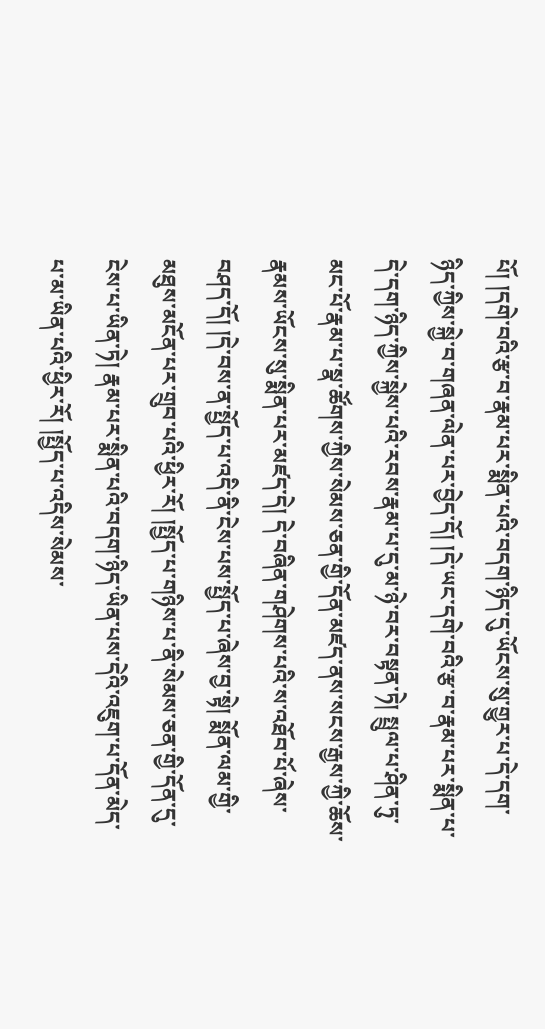པོ། །དགེ་བའི་རྩ་བ་རྣམ་པར་སྨིན་པའི་བདག་ཉིད་དུ་ཡོངས་སུ་གྱུར་པ་དེ་དག་ཉིད་ཀྱིས་སྐྱེ་བ་གཞན་ལེན་པར་བྱེད་དོ། །དེ་ཡང་དགེ་བའི་རྩ་བ་རྣམ་པར་སྨིན་པ་དེ་དག་ཉིད་ཀྱིས་སྐྱེས་པའི་རབས་རྣམ་པ་དུ་མ་ཉེ་བར་བསྟན་ཏེ། སྤྲུལ་པ་ཤིན་ཏུ་མང་པོ་རྣམ་པ་སྣ་ཚོགས་ཀྱིས་སེམས་ཅན་གྱི་དོན་མཛད་ནས་སངས་རྒྱས་ཀྱི་ཆོས་རྣམས་ཡོངས་སུ་སྨིན་པར་མཛད་དེ། དེ་བཞིན་གཤེགས་པའི་ས་འཐོབ་པོ་ཞེས་བཤད་དོ། །དེ་བས་ན་སྤྱོད་པ་འདི་ནི་ངེས་པས་སྤྱོད་པ་ཞེས་བྱ་སྟེ། སྨོན་ལམ་གྱི་མཐུས་མངོན་པར་གྲུབ་པའི་ཕྱིར་རོ། །སྤྱོད་པ་གཉིས་པ་ནི་སེམས་ཅན་གྱི་དོན་དུ་ངེས་པ་ཡིན་ཏེ། རྣམ་པར་སྨིན་པའི་བདག་ཉིད་ཡིན་པས་དེའི་འཇུག་པ་དོན་མེད་པ་མ་ཡིན་པའི་ཕྱིར་རོ། །སྤྱོད་པ་འདིས་སེམས་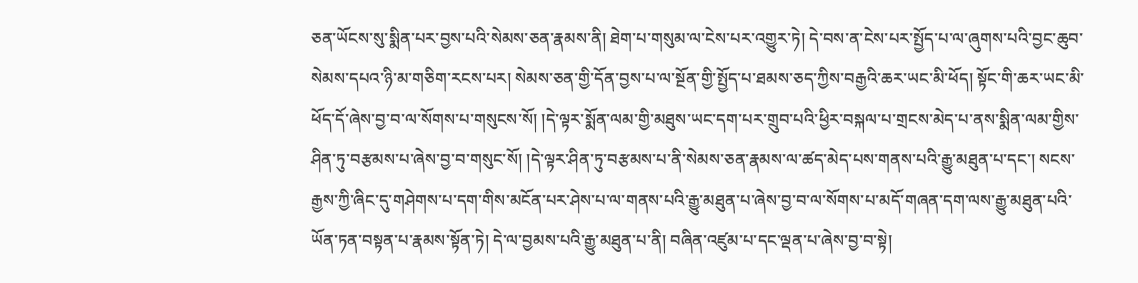ཅན་ཡོངས་སུ་སྨིན་པར་བྱས་པའི་སེམས་ཅན་རྣམས་ནི། ཐེག་པ་གསུམ་ལ་ངེས་པར་འགྱུར་ཏེ། དེ་བས་ན་ངེས་པར་སྤྱོད་པ་ལ་ཞུགས་པའི་བྱང་ཆུབ་སེམས་དཔའ་ཉི་མ་གཅིག་རངས་པར། སེམས་ཅན་གྱི་དོན་བྱས་པ་ལ་སྔོན་གྱི་སྤྱོད་པ་ཐམས་ཅད་ཀྱིས་བརྒྱའི་ཆར་ཡང་མི་ཕོད། སྟོང་གི་ཆར་ཡང་མི་ཕོད་དོ་ཞེས་བྱ་བ་ལ་སོགས་པ་གསུངས་སོ། །དེ་ལྟར་སྨོན་ལམ་གྱི་མཐུས་ཡང་དག་པར་གྲུབ་པའི་ཕྱིར་བསྐལ་པ་གྲངས་མེད་པ་ནས་སྨིན་ལམ་གྱིས་ཤིན་ཏུ་བརྩམས་པ་ཞེས་བྱ་བ་གསུང་སོ། །དེ་ལྟར་ཤིན་ཏུ་བརྩམས་པ་ནི་སེམས་ཅན་རྣམས་ལ་ཚད་མེད་པས་གནས་པའི་རྒྱུ་མཐུན་པ་དང་། སངས་རྒྱས་ཀྱི་ཞིང་དུ་གཤེགས་པ་དག་གིས་མངོན་པར་ཤེས་པ་ལ་གནས་པའི་རྒྱུ་མཐུན་པ་ཞེས་བྱ་བ་ལ་སོགས་པ་མདོ་གཞན་དག་ལས་རྒྱུ་མཐུན་པའི་ཡོན་ཏན་བསྟན་པ་རྣམས་སྟོན་ཏེ། དེ་ལ་བྱམས་པའི་རྒྱུ་མཐུན་པ་ནི། བཞིན་འཛུམ་པ་དང་ལྡན་པ་ཞེས་བྱ་བ་སྟེ།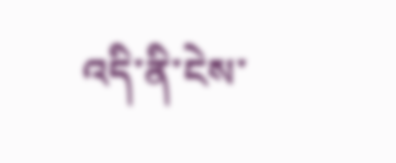འདི་ནི་ངེས་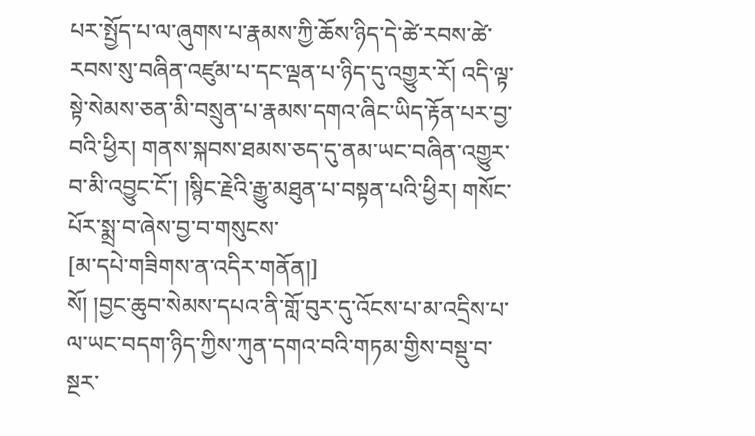པར་སྤྱོད་པ་ལ་ཞུགས་པ་རྣམས་ཀྱི་ཆོས་ཉིད་དེ་ཚེ་རབས་ཚེ་རབས་སུ་བཞིན་འཛུམ་པ་དང་ལྡན་པ་ཉིད་དུ་འགྱུར་རོ། འདི་ལྟ་སྟེ་སེམས་ཅན་མི་བསྲུན་པ་རྣམས་དགའ་ཞིང་ཡིད་རྟོན་པར་བྱ་བའི་ཕྱིར། གནས་སྐབས་ཐམས་ཅད་དུ་ནམ་ཡང་བཞིན་འགྱུར་བ་མི་འབྱུང་ངོ་། །སྙིང་རྗེའི་རྒྱུ་མཐུན་པ་བསྟན་པའི་ཕྱིར། གསོང་པོར་སྨྲ་བ་ཞེས་བྱ་བ་གསུངས་
[མ་དཔེ་གཟིགས་ན་འདིར་གནོན།]
སོ། །བྱང་ཆུབ་སེམས་དཔའ་ནི་གློ་བུར་དུ་འོངས་པ་མ་འདྲིས་པ་ལ་ཡང་བདག་ཉིད་ཀྱིས་ཀུན་དགའ་བའི་གཏམ་གྱིས་བསྡུ་བ་སྔར་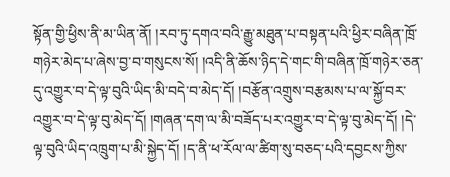སྟོན་གྱི་ཕྱིས་ནི་མ་ཡིན་ནོ། །རབ་ཏུ་དགའ་བའི་རྒྱུ་མཐུན་པ་བསྟན་པའི་ཕྱིར་བཞིན་ཁྲོ་གཉེར་མེད་པ་ཞེས་བྱ་བ་གསུངས་སོ། །འདི་ནི་ཆོས་ཉིད་དེ་གང་གི་བཞིན་ཁྲོ་གཉེར་ཅན་དུ་འགྱུར་བ་དེ་ལྟ་བུའི་ཡིད་མི་བདེ་བ་མེད་དོ། །བརྩོན་འགྲུས་བརྩམས་པ་ལ་སྐྱོ་བར་འགྱུར་བ་དེ་ལྟ་བུ་མེད་དོ། །གཞན་དག་ལ་མི་བཟོད་པར་འགྱུར་བ་དེ་ལྟ་བུ་མེད་དོ། །དེ་ལྟ་བུའི་ཡིད་འཁྲུག་པ་མི་སྐྱེད་དོ། །ད་ནི་ཕ་རོལ་ལ་ཚིག་སུ་བཅད་པའི་དབྱངས་ཀྱིས་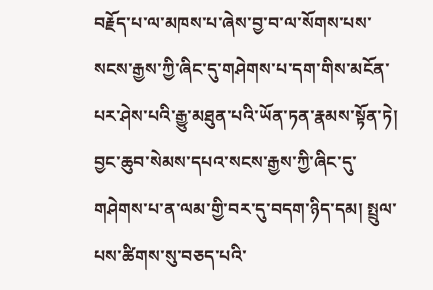བརྗོད་པ་ལ་མཁས་པ་ཞེས་བྱ་བ་ལ་སོགས་པས་སངས་རྒྱས་ཀྱི་ཞིང་དུ་གཤེགས་པ་དག་གིས་མངོན་པར་ཤེས་པའི་རྒྱུ་མཐུན་པའི་ཡོན་ཏན་རྣམས་སྟོན་ཏེ། བྱང་ཆུབ་སེམས་དཔའ་སངས་རྒྱས་ཀྱི་ཞིང་དུ་གཤེགས་པ་ན་ལམ་གྱི་བར་དུ་བདག་ཉིད་དམ། སྤྲུལ་པས་ཚིགས་སུ་བཅད་པའི་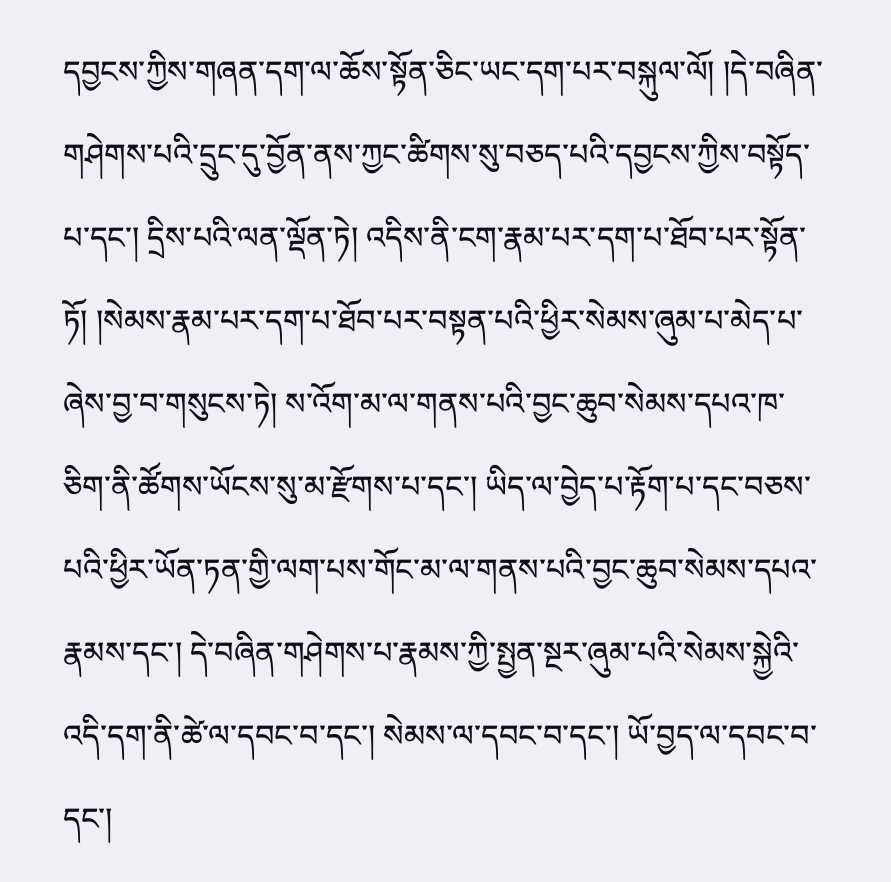དབྱངས་ཀྱིས་གཞན་དག་ལ་ཆོས་སྟོན་ཅིང་ཡང་དག་པར་བསྐུལ་ལོ། །དེ་བཞིན་གཤེགས་པའི་དྲུང་དུ་བྱོན་ནས་ཀྱང་ཚིགས་སུ་བཅད་པའི་དབྱངས་ཀྱིས་བསྟོད་པ་དང་། དྲིས་པའི་ལན་ལྡོན་ཏེ། འདིས་ནི་ངག་རྣམ་པར་དག་པ་ཐོབ་པར་སྟོན་ཏོ། །སེམས་རྣམ་པར་དག་པ་ཐོབ་པར་བསྟན་པའི་ཕྱིར་སེམས་ཞུམ་པ་མེད་པ་ཞེས་བྱ་བ་གསུངས་ཏེ། ས་འོག་མ་ལ་གནས་པའི་བྱང་ཆུབ་སེམས་དཔའ་ཁ་ཅིག་ནི་ཚོགས་ཡོངས་སུ་མ་རྫོགས་པ་དང་། ཡིད་ལ་བྱེད་པ་རྟོག་པ་དང་བཅས་པའི་ཕྱིར་ཡོན་ཏན་གྱི་ལག་པས་གོང་མ་ལ་གནས་པའི་བྱང་ཆུབ་སེམས་དཔའ་རྣམས་དང་། དེ་བཞིན་གཤེགས་པ་རྣམས་ཀྱི་སྤྱན་སྔར་ཞུམ་པའི་སེམས་སྐྱེའི་འདི་དག་ནི་ཚེ་ལ་དབང་བ་དང་། སེམས་ལ་དབང་བ་དང་། ཡོ་བྱད་ལ་དབང་བ་དང་།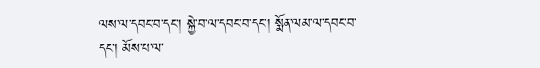ལས་ལ་དབང་བ་དང་། སྐྱེ་བ་ལ་དབང་བ་དང་། སྨོན་ལམ་ལ་དབང་བ་དང་། མོས་པ་ལ་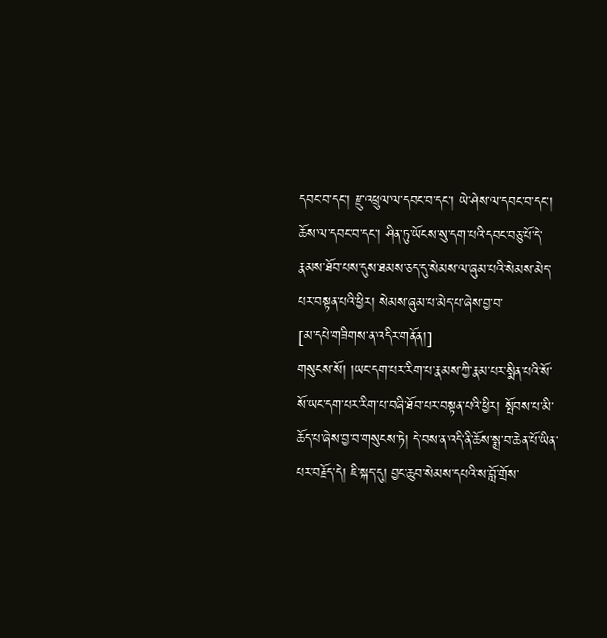དབང་བ་དང་། རྫུ་འཕྲུལ་ལ་དབང་བ་དང་། ཡེ་ཤེས་ལ་དབང་བ་དང་། ཆོས་ལ་དབང་བ་དང་། ཤིན་ཏུ་ཡོངས་སུ་དག་པའི་དབང་བཅུ་པོ་དེ་རྣམས་ཐོབ་པས་དུས་ཐམས་ཅད་དུ་སེམས་ལ་ཞུམ་པའི་སེམས་མེད་པར་བསྟན་པའི་ཕྱིར། སེམས་ཞུམ་པ་མེད་པ་ཞེས་བྱ་བ་
[མ་དཔེ་གཟིགས་ན་འདིར་གནོན།]
གསུངས་སོ། །ཡང་དག་པར་རིག་པ་རྣམས་ཀྱི་རྣམ་པར་སྨིན་པའི་སོ་སོ་ཡང་དག་པར་རིག་པ་བཞི་ཐོབ་པར་བསྟན་པའི་ཕྱིར། སྤོབས་པ་མི་ཆོད་པ་ཞེས་བྱ་བ་གསུངས་ཏེ། དེ་བས་ན་འདི་ནི་ཆོས་སྨྲ་བ་ཆེན་པོ་ཡིན་པར་བརྗོད་དེ། ཇི་སྐད་དུ། བྱང་ཆུབ་སེམས་དཔའི་ས་བློ་གྲོས་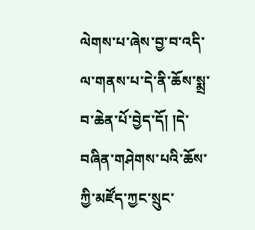ལེགས་པ་ཞེས་བྱ་བ་འདི་ལ་གནས་པ་དེ་ནི་ཆོས་སྨྲ་བ་ཆེན་པོ་བྱེད་དོ། །དེ་བཞིན་གཤེགས་པའི་ཆོས་ཀྱི་མཛོད་ཀྱང་སྲུང་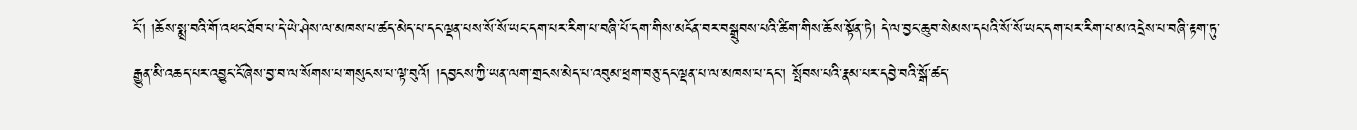ངོ་། །ཆོས་སྨྲ་བའི་གོ་འཕང་ཐོབ་པ་དེ་ཡེ་ཤེས་ལ་མཁས་པ་ཚད་མེད་པ་དང་ལྡན་པས་སོ་སོ་ཡང་དག་པར་རིག་པ་བཞི་པོ་དག་གིས་མངོན་བར་བསྒྲུབས་པའི་ཚིག་གིས་ཆོས་སྟོན་ཏེ། དེ་ལ་བྱང་ཆུབ་སེམས་དཔའི་སོ་སོ་ཡང་དག་པར་རིག་པ་མ་འདྲེས་པ་བཞི་རྟག་ཏུ་རྒྱུན་མི་འཆད་པར་འབྱུང་ངོ་ཞེས་བྱ་བ་ལ་སོགས་པ་གསུངས་པ་ལྟ་བུའོ། །དབྱངས་ཀྱི་ཡན་ལག་གྲངས་མེད་པ་འབུམ་ཕྲག་བཅུ་དང་ལྡན་པ་ལ་མཁས་པ་དང་། སྤོབས་པའི་རྣམ་པར་དབྱེ་བའི་སྒོ་ཚད་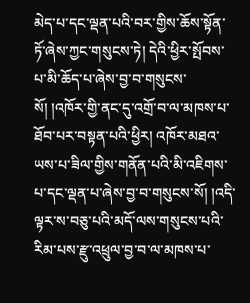མེད་པ་དང་ལྡན་པའི་བར་གྱིས་ཆོས་སྟོན་ཏོ་ཞེས་ཀྱང་གསུངས་ཏེ། དེའི་ཕྱིར་སྤོབས་པ་མི་ཆོད་པ་ཞེས་བྱ་བ་གསུངས་སོ། །འཁོར་གྱི་ནང་དུ་འགྲོ་བ་ལ་མཁས་པ་ཐོབ་པར་བསྟན་པའི་ཕྱིར། འཁོར་མཐའ་ཡས་པ་ཟིལ་གྱིས་གནོན་པའི་མི་འཇིགས་པ་དང་ལྡན་པ་ཞེས་བྱ་བ་གསུངས་སོ། །འདི་ལྟར་ས་བཅུ་པའི་མདོ་ལས་གསུངས་པའི་རིམ་པས་རྫུ་འཕྲུལ་བྱ་བ་ལ་མཁས་པ་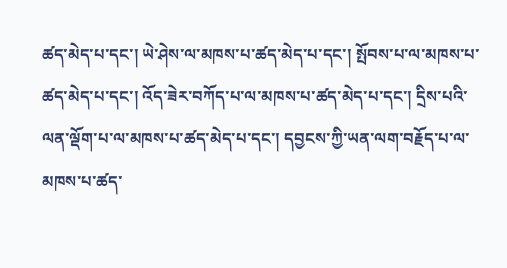ཚད་མེད་པ་དང་། ཡེ་ཤེས་ལ་མཁས་པ་ཚད་མེད་པ་དང་། སྤོབས་པ་ལ་མཁས་པ་ཚད་མེད་པ་དང་། འོད་ཟེར་བཀོད་པ་ལ་མཁས་པ་ཚད་མེད་པ་དང་། དྲིས་པའི་ལན་ལྡོག་པ་ལ་མཁས་པ་ཚད་མེད་པ་དང་། དབྱངས་ཀྱི་ཡན་ལག་བརྗོད་པ་ལ་མཁས་པ་ཚད་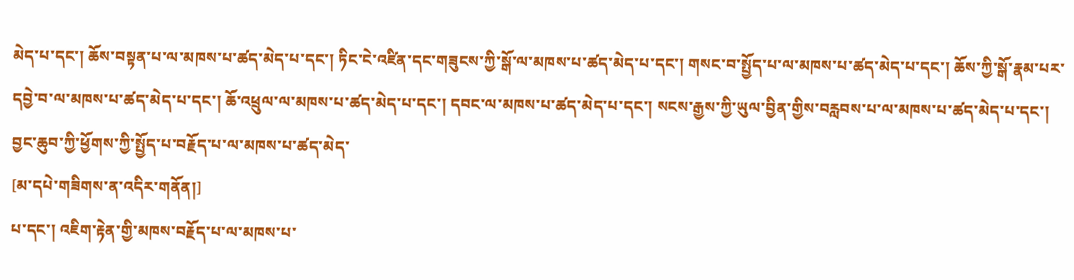མེད་པ་དང་། ཆོས་བསྟན་པ་ལ་མཁས་པ་ཚད་མེད་པ་དང་། ཏིང་ངེ་འཛིན་དང་གཟུངས་ཀྱི་སྒོ་ལ་མཁས་པ་ཚད་མེད་པ་དང་། གསང་བ་སྤྱོད་པ་ལ་མཁས་པ་ཚད་མེད་པ་དང་། ཆོས་ཀྱི་སྒོ་རྣམ་པར་དབྱེ་བ་ལ་མཁས་པ་ཚད་མེད་པ་དང་། ཆོ་འཕྲུལ་ལ་མཁས་པ་ཚད་མེད་པ་དང་། དབང་ལ་མཁས་པ་ཚད་མེད་པ་དང་། སངས་རྒྱས་ཀྱི་ཡུལ་བྱིན་གྱིས་བརླབས་པ་ལ་མཁས་པ་ཚད་མེད་པ་དང་། བྱང་ཆུབ་ཀྱི་ཕྱོགས་ཀྱི་སྤྱོད་པ་བརྗོད་པ་ལ་མཁས་པ་ཚད་མེད་
[མ་དཔེ་གཟིགས་ན་འདིར་གནོན།]
པ་དང་། འཇིག་རྟེན་གྱི་མཁས་བརྗོད་པ་ལ་མཁས་པ་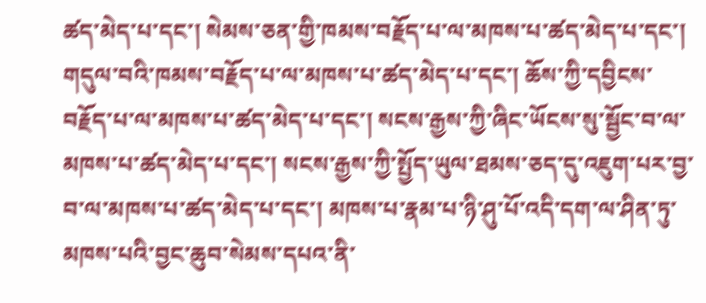ཚད་མེད་པ་དང་། སེམས་ཅན་གྱི་ཁམས་བརྗོད་པ་ལ་མཁས་པ་ཚད་མེད་པ་དང་། གདུལ་བའི་ཁམས་བརྗོད་པ་ལ་མཁས་པ་ཚད་མེད་པ་དང་། ཆོས་ཀྱི་དབྱིངས་བརྗོད་པ་ལ་མཁས་པ་ཚད་མེད་པ་དང་། སངས་རྒྱས་ཀྱི་ཞིང་ཡོངས་སུ་སྦྱོང་བ་ལ་མཁས་པ་ཚད་མེད་པ་དང་། སངས་རྒྱས་ཀྱི་སྤྱོད་ཡུལ་ཐམས་ཅད་དུ་འཇུག་པར་བྱ་བ་ལ་མཁས་པ་ཚད་མེད་པ་དང་། མཁས་པ་རྣམ་པ་ཉི་ཤུ་པོ་འདི་དག་ལ་ཤིན་ཏུ་མཁས་པའི་བྱང་ཆུབ་སེམས་དཔའ་ནི་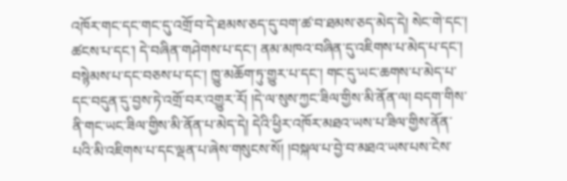འཁོར་གང་དང་གང་དུ་འགྲོ་བ་དེ་ཐམས་ཅད་དུ་བག་ཚ་བ་ཐམས་ཅད་མེད་དེ། སེང་གེ་དང་། ཚངས་པ་དང་། དེ་བཞིན་གཤེགས་པ་དང་། ནམ་མཁའ་བཞིན་དུ་འཇིགས་པ་མེད་པ་དང་། བསྙེམས་པ་དང་བཅས་པ་དང་། ཁྱུ་མཆོག་ཏུ་གྱུར་པ་དང་། གང་དུ་ཡང་ཆགས་པ་མེད་པ་དང་བདུན་དུ་བྱས་ཏེ་འགྲོ་བར་འགྱུར་རོ། །དེ་ལ་སུས་ཀྱང་ཟིལ་གྱིས་མི་ནོན་ལ། བདག་གིས་ནི་གང་ཡང་ཟིལ་གྱིས་མི་ནོན་པ་མེད་དེ། དེའི་ཕྱིར་འཁོར་མཐའ་ཡས་པ་ཟིལ་གྱིས་ནོན་པའི་མི་འཇིགས་པ་དང་ལྡན་པ་ཞེས་གསུངས་སོ། །བསྐལ་པ་བྱེ་བ་མཐའ་ཡས་པས་ངེས་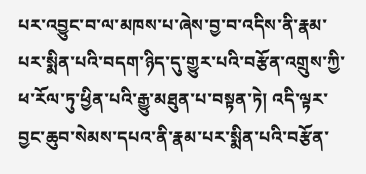པར་འབྱུང་བ་ལ་མཁས་པ་ཞེས་བྱ་བ་འདིས་ནི་རྣམ་པར་སྨིན་པའི་བདག་ཉིད་དུ་གྱུར་པའི་བརྩོན་འགྲུས་ཀྱི་ཕ་རོལ་ཏུ་ཕྱིན་པའི་རྒྱུ་མཐུན་པ་བསྟན་ཏེ། འདི་ལྟར་བྱང་ཆུབ་སེམས་དཔའ་ནི་རྣམ་པར་སྨིན་པའི་བརྩོན་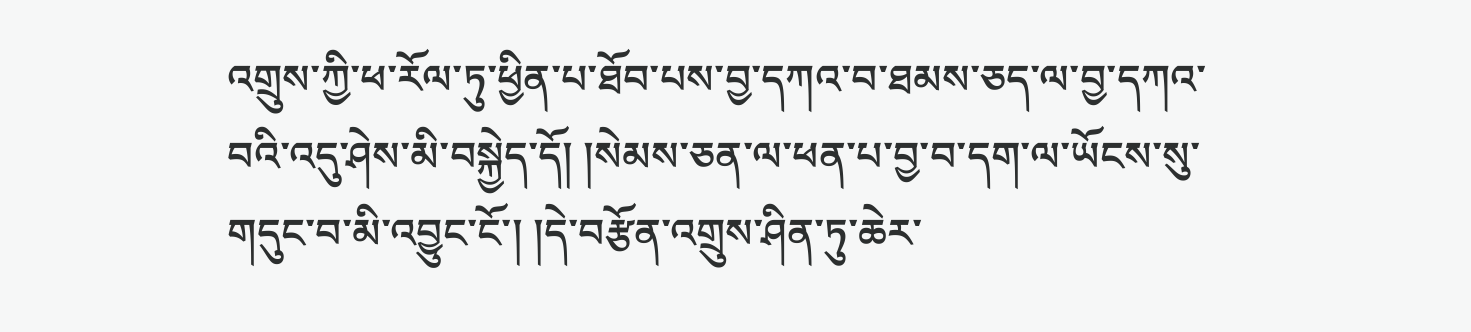འགྲུས་ཀྱི་ཕ་རོལ་ཏུ་ཕྱིན་པ་ཐོབ་པས་བྱ་དཀའ་བ་ཐམས་ཅད་ལ་བྱ་དཀའ་བའི་འདུ་ཤེས་མི་བསྐྱེད་དོ། །སེམས་ཅན་ལ་ཕན་པ་བྱ་བ་དག་ལ་ཡོངས་སུ་གདུང་བ་མི་འབྱུང་ངོ་། །དེ་བརྩོན་འགྲུས་ཤིན་ཏུ་ཆེར་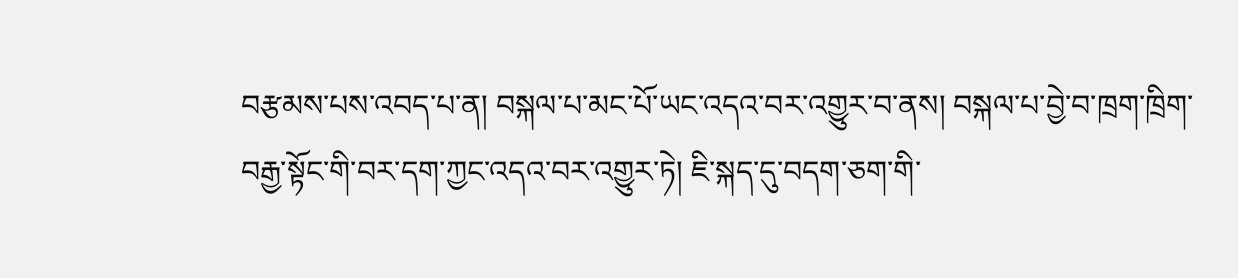བརྩམས་པས་འབད་པ་ན། བསྐལ་པ་མང་པོ་ཡང་འདའ་བར་འགྱུར་བ་ནས། བསྐལ་པ་བྱེ་བ་ཁྲག་ཁྲིག་བརྒྱ་སྟོང་གི་བར་དག་ཀྱང་འདའ་བར་འགྱུར་ཏེ། ཇི་སྐད་དུ་བདག་ཅག་གི་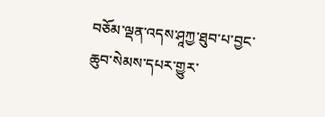བཅོམ་ལྡན་འདས་ཤཱཀྱ་ཐུབ་པ་བྱང་ཆུབ་སེམས་དཔར་གྱུར་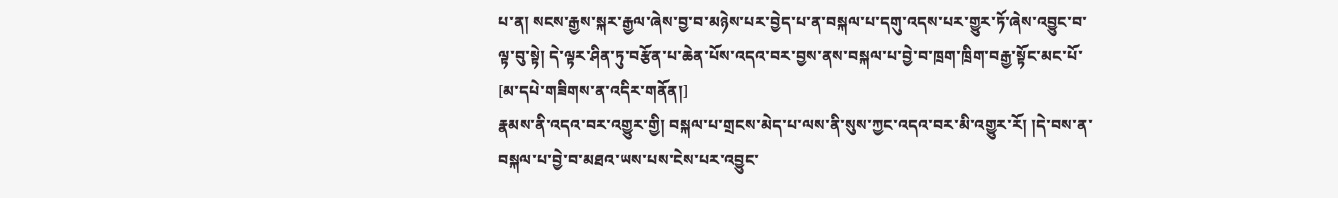པ་ན། སངས་རྒྱས་སྐར་རྒྱལ་ཞེས་བྱ་བ་མཉེས་པར་བྱེད་པ་ན་བསྐལ་པ་དགུ་འདས་པར་གྱུར་ཏོ་ཞེས་འབྱུང་བ་ལྟ་བུ་སྟེ། དེ་ལྟར་ཤིན་ཏུ་བརྩོན་པ་ཆེན་པོས་འདའ་བར་བྱས་ནས་བསྐལ་པ་བྱེ་བ་ཁྲག་ཁྲིག་བརྒྱ་སྟོང་མང་པོ་
[མ་དཔེ་གཟིགས་ན་འདིར་གནོན།]
རྣམས་ནི་འདའ་བར་འགྱུར་གྱི། བསྐལ་པ་གྲངས་མེད་པ་ལས་ནི་སུས་ཀྱང་འདའ་བར་མི་འགྱུར་རོ། །དེ་བས་ན་བསྐལ་པ་བྱེ་བ་མཐའ་ཡས་པས་ངེས་པར་འབྱུང་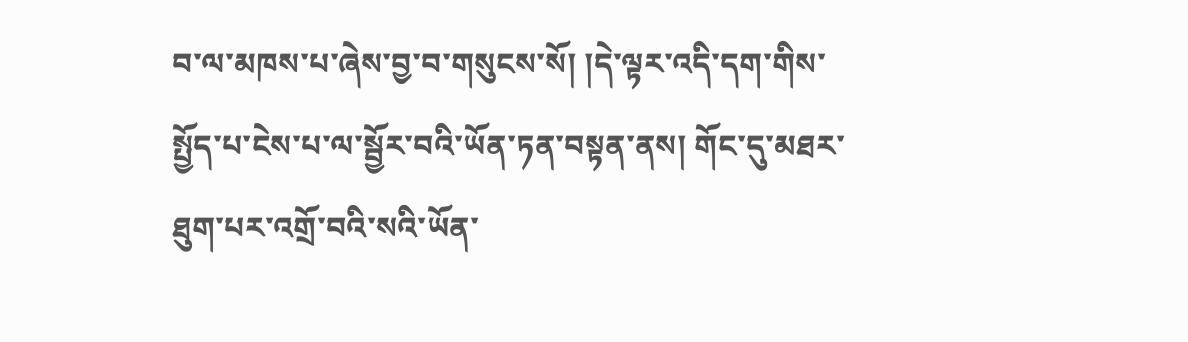བ་ལ་མཁས་པ་ཞེས་བྱ་བ་གསུངས་སོ། །དེ་ལྟར་འདི་དག་གིས་སྤྱོད་པ་ངེས་པ་ལ་སྦྱོར་བའི་ཡོན་ཏན་བསྟན་ནས། གོང་དུ་མཐར་ཐུག་པར་འགྲོ་བའི་སའི་ཡོན་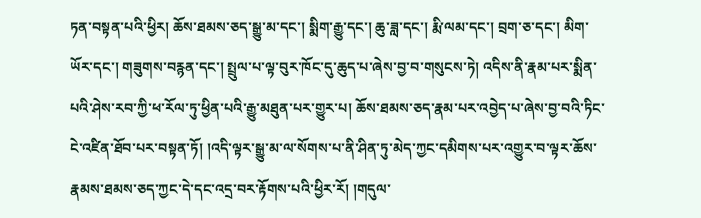ཏན་བསྟན་པའི་ཕྱིར། ཆོས་ཐམས་ཅད་སྒྱུ་མ་དང་། སྨིག་རྒྱུ་དང་། ཆུ་ཟླ་དང་། རྨི་ལམ་དང་། བྲག་ཅ་དང་། མིག་ཡོར་དང་། གཟུགས་བརྙན་དང་། སྤྲུལ་པ་ལྟ་བུར་ཁོང་དུ་ཆུད་པ་ཞེས་བྱ་བ་གསུངས་ཏེ། འདིས་ནི་རྣམ་པར་སྨིན་པའི་ཤེས་རབ་ཀྱི་ཕ་རོལ་ཏུ་ཕྱིན་པའི་རྒྱུ་མཐུན་པར་གྱུར་པ། ཆོས་ཐམས་ཅད་རྣམ་པར་འབྱེད་པ་ཞེས་བྱ་བའི་ཏིང་ངེ་འཛིན་ཐོབ་པར་བསྟན་ཏོ། །འདི་ལྟར་སྒྱུ་མ་ལ་སོགས་པ་ནི་ཤིན་ཏུ་མེད་ཀྱང་དམིགས་པར་འགྱུར་བ་ལྟར་ཆོས་རྣམས་ཐམས་ཅད་ཀྱང་དེ་དང་འདྲ་བར་རྟོགས་པའི་ཕྱིར་རོ། །གདུལ་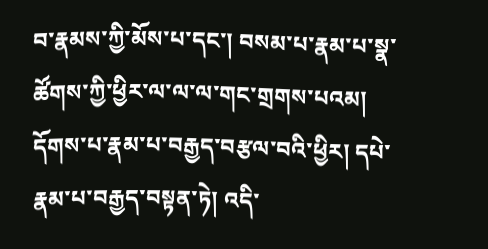བ་རྣམས་ཀྱི་མོས་པ་དང་། བསམ་པ་རྣམ་པ་སྣ་ཚོགས་ཀྱི་ཕྱིར་ལ་ལ་ལ་གང་གྲགས་པའམ། དོགས་པ་རྣམ་པ་བརྒྱད་བརྩལ་བའི་ཕྱིར། དཔེ་རྣམ་པ་བརྒྱད་བསྟན་ཏེ། འདི་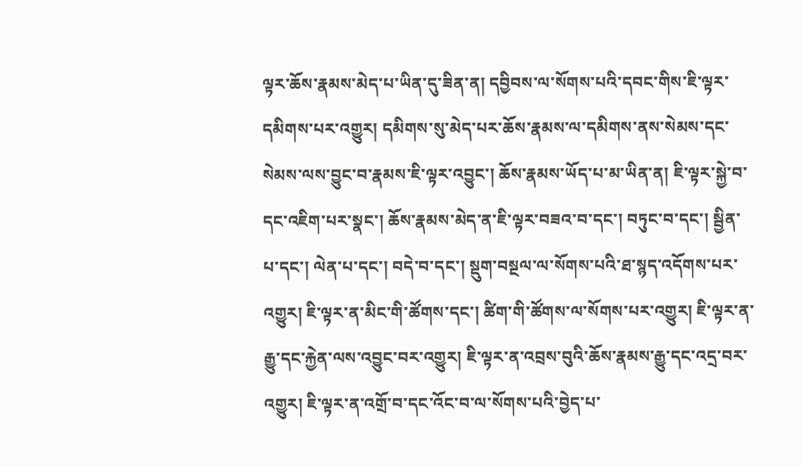ལྟར་ཆོས་རྣམས་མེད་པ་ཡིན་དུ་ཟིན་ན། དབྱིབས་ལ་སོགས་པའི་དབང་གིས་ཇི་ལྟར་དམིགས་པར་འགྱུར། དམིགས་སུ་མེད་པར་ཆོས་རྣམས་ལ་དམིགས་ནས་སེམས་དང་སེམས་ལས་བྱུང་བ་རྣམས་ཇི་ལྟར་འབྱུང་། ཆོས་རྣམས་ཡོད་པ་མ་ཡིན་ན། ཇི་ལྟར་སྐྱེ་བ་དང་འཇིག་པར་སྣང་། ཆོས་རྣམས་མེད་ན་ཇི་ལྟར་བཟའ་བ་དང་། བཏུང་བ་དང་། སྦྱིན་པ་དང་། ལེན་པ་དང་། བདེ་བ་དང་། སྡུག་བསྔལ་ལ་སོགས་པའི་ཐ་སྙད་འདོགས་པར་འགྱུར། ཇི་ལྟར་ན་མིང་གི་ཚོགས་དང་། ཚིག་གི་ཚོགས་ལ་སོགས་པར་འགྱུར། ཇི་ལྟར་ན་རྒྱུ་དང་རྐྱེན་ལས་འབྱུང་བར་འགྱུར། ཇི་ལྟར་ན་འབྲས་བུའི་ཆོས་རྣམས་རྒྱུ་དང་འདྲ་བར་འགྱུར། ཇི་ལྟར་ན་འགྲོ་བ་དང་འོང་བ་ལ་སོགས་པའི་བྱེད་པ་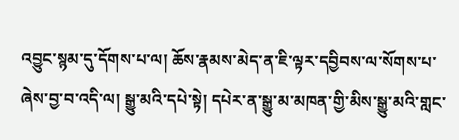འབྱུང་སྙམ་དུ་དོགས་པ་ལ། ཆོས་རྣམས་མེད་ན་ཇི་ལྟར་དབྱིབས་ལ་སོགས་པ་ཞེས་བྱ་བ་འདི་ལ། སྒྱུ་མའི་དཔེ་སྟེ། དཔེར་ན་སྒྱུ་མ་མཁན་གྱི་མིས་སྒྱུ་མའི་གླང་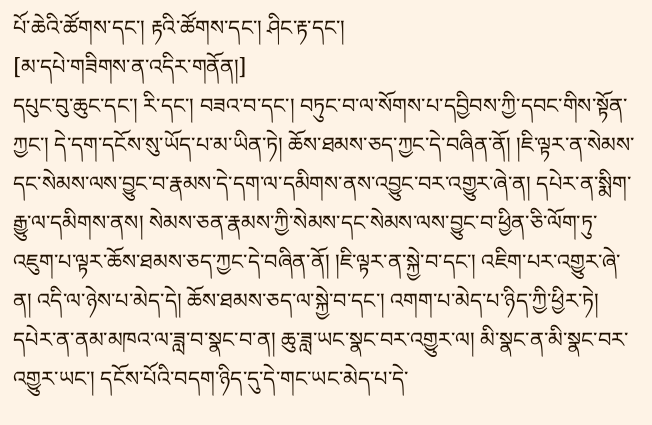པོ་ཆེའི་ཚོགས་དང་། རྟའི་ཚོགས་དང་། ཤིང་རྟ་དང་།
[མ་དཔེ་གཟིགས་ན་འདིར་གནོན།]
དཔུང་བུ་ཆུང་དང་། རི་དང་། བཟའ་བ་དང་། བཏུང་བ་ལ་སོགས་པ་དབྱིབས་ཀྱི་དབང་གིས་སྟོན་ཀྱང་། དེ་དག་དངོས་སུ་ཡོད་པ་མ་ཡིན་ཏེ། ཆོས་ཐམས་ཅད་ཀྱང་དེ་བཞིན་ནོ། །ཇི་ལྟར་ན་སེམས་དང་སེམས་ལས་བྱུང་བ་རྣམས་དེ་དག་ལ་དམིགས་ནས་འབྱུང་བར་འགྱུར་ཞེ་ན། དཔེར་ན་སྨིག་རྒྱུ་ལ་དམིགས་ནས། སེམས་ཅན་རྣམས་ཀྱི་སེམས་དང་སེམས་ལས་བྱུང་བ་ཕྱིན་ཅི་ལོག་ཏུ་འཇུག་པ་ལྟར་ཆོས་ཐམས་ཅད་ཀྱང་དེ་བཞིན་ནོ། །ཇི་ལྟར་ན་སྐྱེ་བ་དང་། འཇིག་པར་འགྱུར་ཞེ་ན། འདི་ལ་ཉེས་པ་མེད་དེ། ཆོས་ཐམས་ཅད་ལ་སྐྱེ་བ་དང་། འགག་པ་མེད་པ་ཉིད་ཀྱི་ཕྱིར་ཏེ། དཔེར་ན་ནམ་མཁའ་ལ་ཟླ་བ་སྣང་བ་ན། ཆུ་ཟླ་ཡང་སྣང་བར་འགྱུར་ལ། མི་སྣང་ན་མི་སྣང་བར་འགྱུར་ཡང་། དངོས་པོའི་བདག་ཉིད་དུ་དེ་གང་ཡང་མེད་པ་དེ་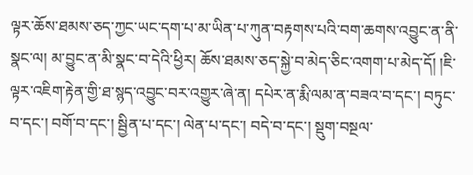ལྟར་ཆོས་ཐམས་ཅད་ཀྱང་ཡང་དག་པ་མ་ཡིན་པ་ཀུན་བརྟགས་པའི་བག་ཆགས་འབྱུང་ན་ནི་སྣང་ལ། མ་བྱུང་ན་མི་སྣང་བ་དེའི་ཕྱིར། ཆོས་ཐམས་ཅད་སྐྱེ་བ་མེད་ཅིང་འགག་པ་མེད་དོ། །ཇི་ལྟར་འཇིག་རྟེན་གྱི་ཐ་སྙད་འབྱུང་བར་འགྱུར་ཞེ་ན། དཔེར་ན་རྨི་ལམ་ན་བཟའ་བ་དང་། བཏུང་བ་དང་། བགོ་བ་དང་། སྦྱིན་པ་དང་། ལེན་པ་དང་། བདེ་བ་དང་། སྡུག་བསྔལ་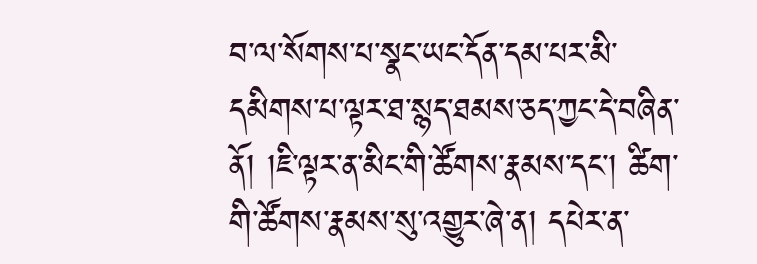བ་ལ་སོགས་པ་སྣང་ཡང་དོན་དམ་པར་མི་དམིགས་པ་ལྟར་ཐ་སྙད་ཐམས་ཅད་ཀྱང་དེ་བཞིན་ནོ། །ཇི་ལྟར་ན་མིང་གི་ཚོགས་རྣམས་དང་། ཚིག་གི་ཚོགས་རྣམས་སུ་འགྱུར་ཞེ་ན། དཔེར་ན་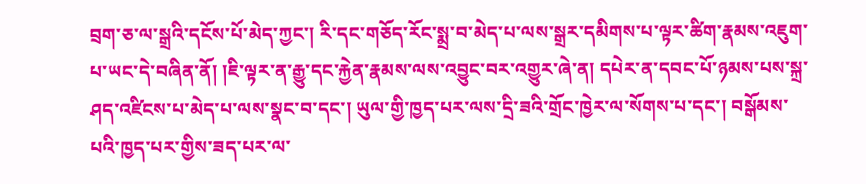བྲག་ཅ་ལ་སྒྲའི་དངོས་པོ་མེད་ཀྱང་། རི་དང་གཅོད་རོང་སྨྲ་བ་མེད་པ་ལས་སྒྲར་དམིགས་པ་ལྟར་ཚིག་རྣམས་འཇུག་པ་ཡང་དེ་བཞིན་ནོ། །ཇི་ལྟར་ན་རྒྱུ་དང་རྐྱེན་རྣམས་ལས་འབྱུང་བར་འགྱུར་ཞེ་ན། དཔེར་ན་དབང་པོ་ཉམས་པས་སྐྲ་ཤད་འཛིངས་པ་མེད་པ་ལས་སྣང་བ་དང་། ཡུལ་གྱི་ཁྱད་པར་ལས་དྲི་ཟའི་གྲོང་ཁྱེར་ལ་སོགས་པ་དང་། བསྒོམས་པའི་ཁྱད་པར་གྱིས་ཟད་པར་ལ་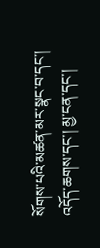སོགས་པའི་མཚན་མར་སྣང་བ་དང་། འདོད་ཆགས་དང་། མྱ་ངན་དང་།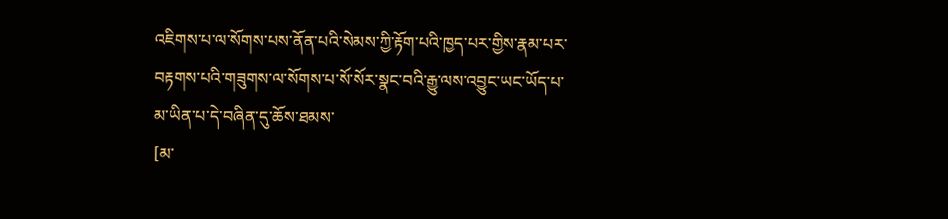འཇིགས་པ་ལ་སོགས་པས་ནོན་པའི་སེམས་ཀྱི་རྟོག་པའི་ཁྱད་པར་གྱིས་རྣམ་པར་བརྟགས་པའི་གཟུགས་ལ་སོགས་པ་སོ་སོར་སྣང་བའི་རྒྱུ་ལས་འབྱུང་ཡང་ཡོད་པ་མ་ཡིན་པ་དེ་བཞིན་དུ་ཆོས་ཐམས་
[མ་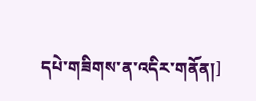དཔེ་གཟིགས་ན་འདིར་གནོན།]